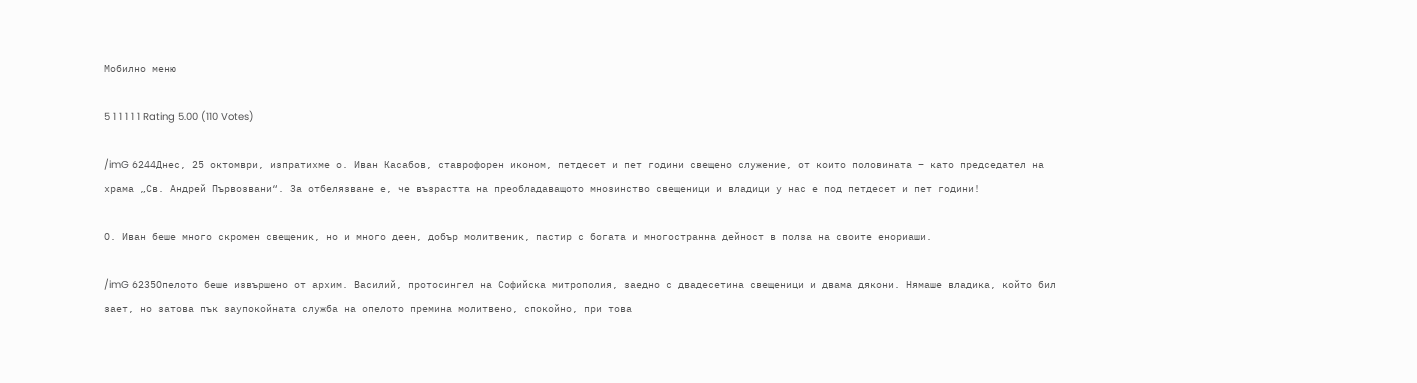Мобилно меню

5 1 1 1 1 1 Rating 5.00 (110 Votes)

/imG 6244Днес, 25 октомври, изпратихме о. Иван Касабов, ставрофорен иконом, петдесет и пет години свещено служение, от които половината – като председател на храма „Св. Андрей Първозвани“. За отбелязване е, че възрастта на преобладаващото мнозинство свещеници и владици у нас е под петдесет и пет години!

О. Иван беше много скромен свещеник, но и много деен, добър молитвеник, пастир с богата и многостранна дейност в полза на своите енориаши.

/imG 6235Опелото беше извършено от архим. Василий, протосингел на Софийска митрополия, заедно с двадесетина свещеници и двама дякони. Нямаше владика, който бил зает, но затова пък заупокойната служба на опелото премина молитвено, спокойно, при това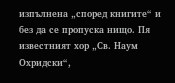изпълнена „според книгите“ и без да се пропуска нищо. Пя известният хор „Св. Наум Охридски“,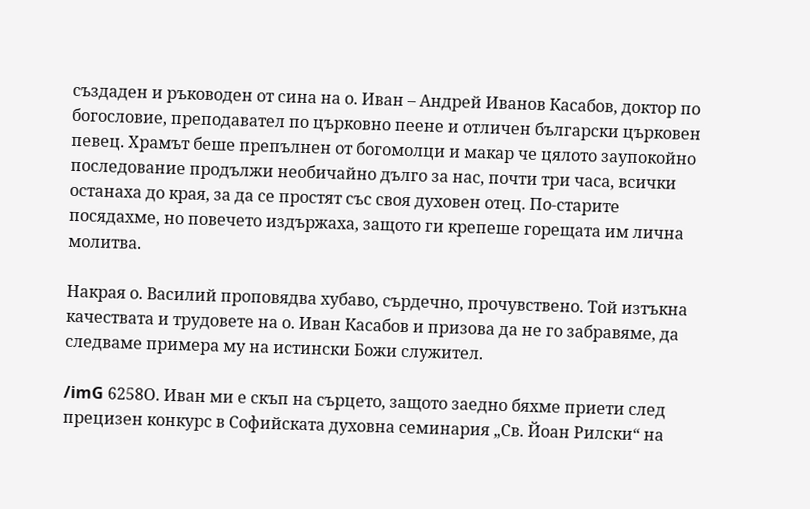създаден и ръководен от сина на о. Иван – Андрей Иванов Касабов, доктор по богословие, преподавател по църковно пеене и отличен български църковен певец. Храмът беше препълнен от богомолци и макар че цялото заупокойно последование продължи необичайно дълго за нас, почти три часа, всички останаха до края, за да се простят със своя духовен отец. По-старите посядахме, но повечето издържаха, защото ги крепеше горещата им лична молитва.

Накрая о. Василий проповядва хубаво, сърдечно, прочувствено. Той изтъкна качествата и трудовете на о. Иван Касабов и призова да не го забравяме, да следваме примера му на истински Божи служител.

/imG 6258О. Иван ми е скъп на сърцето, защото заедно бяхме приети след прецизен конкурс в Софийската духовна семинария „Св. Йоан Рилски“ на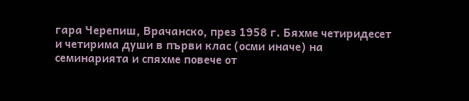гара Черепиш, Врачанско, през 1958 г. Бяхме четиридесет и четирима души в първи клас (осми иначе) на семинарията и спяхме повече от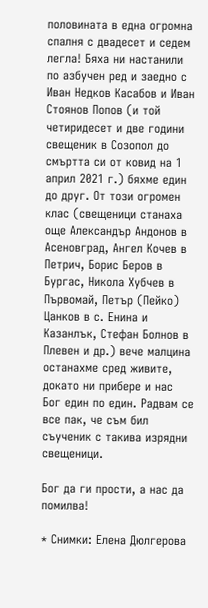половината в една огромна спалня с двадесет и седем легла! Бяха ни настанили по азбучен ред и заедно с Иван Недков Касабов и Иван Стоянов Попов (и той четиридесет и две години свещеник в Созопол до смъртта си от ковид на 1 април 2021 г.) бяхме един до друг. От този огромен клас (свещеници станаха още Александър Андонов в Асеновград, Ангел Кочев в Петрич, Борис Беров в Бургас, Никола Хубчев в Първомай, Петър (Пейко) Цанков в с. Енина и Казанлък, Стефан Болнов в Плевен и др.) вече малцина останахме сред живите, докато ни прибере и нас Бог един по един. Радвам се все пак, че съм бил съученик с такива изрядни свещеници.

Бог да ги прости, а нас да помилва!

* Снимки: Елена Дюлгерова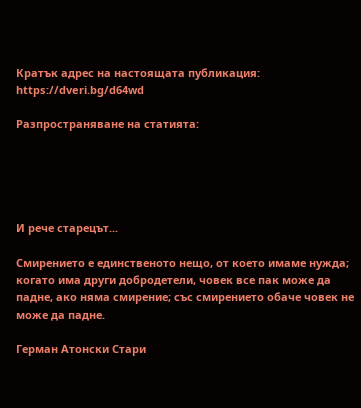Кратък адрес на настоящата публикация: https://dveri.bg/d64wd

Разпространяване на статията:





И рече старецът...

Смирението е единственото нещо, от което имаме нужда; когато има други добродетели, човек все пак може да падне, ако няма смирение; със смирението обаче човек не може да падне.

Герман Атонски Стари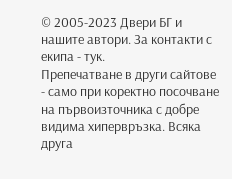© 2005-2023 Двери БГ и нашите автори. За контакти с екипа - тук.
Препечатване в други сайтове - само при коректно посочване на първоизточника с добре видима хипервръзка. Всяка друга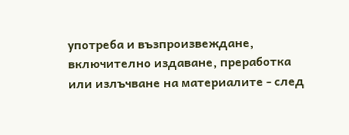употреба и възпроизвеждане, включително издаване, преработка или излъчване на материалите - след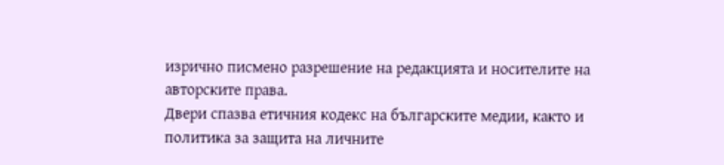изрично писмено разрешение на редакцията и носителите на авторските права.
Двери спазва етичния кодекс на българските медии, както и политика за защита на личните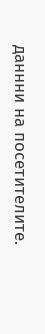даннни на посетителите.